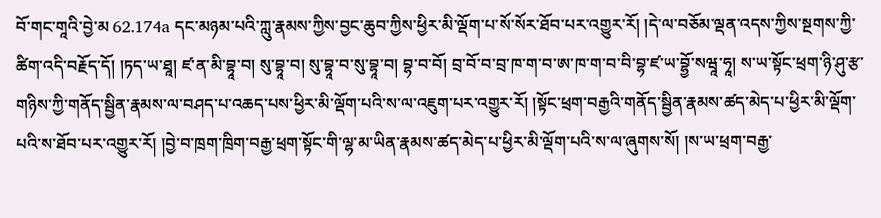བོ་གང་གཱའི་བྱེ་མ 62.174a དང་མཉམ་པའི་ཀླུ་རྣམས་ཀྱིས་བྱང་ཆུབ་ཀྱིས་ཕྱིར་མི་ལྡོག་པ་སོ་སོར་ཐོབ་པར་འགྱུར་རོ། །དེ་ལ་བཅོམ་ལྡན་འདས་ཀྱིས་སྔགས་ཀྱི་ཚིག་འདི་བརྗོད་དོ། །ཏད་ཡ་ཐཱ། ཛ་ན་མི་བྷཱ་བ། སུ་བྷཱ་བ། སུ་བྷཱ་བ་སུ་བྷཱ་བ། བྷ་བ་བོ། བྲ་བོ་བ་བྲ་ཁ་ག་བ་ཨ་ཁ་ག་བ་བི་བྷ་ཛ་ཡ་བྷྱོ་སཝཱ་ཧཱ། ས་ཡ་སྟོང་ཕྲག་ཉི་ཤུ་རྩ་གཉིས་ཀྱི་གནོད་སྦྱིན་རྣམས་ལ་བཤད་པ་འཆད་པས་ཕྱིར་མི་ལྡོག་པའི་ས་ལ་འཇུག་པར་འགྱུར་རོ། །སྟོང་ཕྲག་བརྒྱའི་གནོད་སྦྱིན་རྣམས་ཚད་མེད་པ་ཕྱིར་མི་ལྡོག་པའི་ས་ཐོབ་པར་འགྱུར་རོ། །བྱེ་བ་ཁྲག་ཁྲིག་བརྒྱ་ཕྲག་སྟོང་གི་ལྷ་མ་ཡིན་རྣམས་ཚད་མེད་པ་ཕྱིར་མི་ལྡོག་པའི་ས་ལ་ཞུགས་སོ། །ས་ཡ་ཕྲག་བརྒྱ་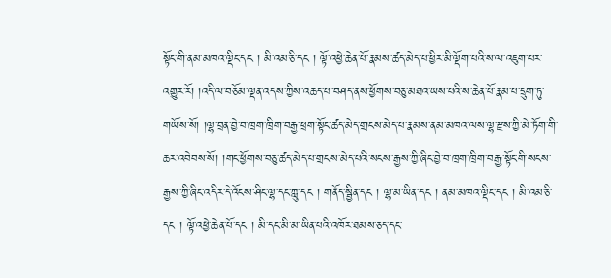སྟོང་གི་ནམ་མཁའ་ལྡིང་དང ། མི་འམ་ཅི་དང ། ལྟོ་འཕྱེ་ཆེན་པོ་རྣམས་ཚད་མེད་པ་ཕྱིར་མི་ལྡོག་པའི་ས་ལ་འཇུག་པར་འགྱུར་རོ། །འདི་ལ་བཅོམ་ལྡན་འདས་ཀྱིས་འཆད་པ་བཤད་ནས་ཕྱོགས་བཅུ་མཐའ་ཡས་པའི་ས་ཆེན་པོ་རྣམ་པ་དྲུག་ཏུ་གཡོས་སོ། །ལྷ་བྲན་བྱེ་བ་ཁྲག་ཁྲིག་བརྒྱ་ཕྲག་སྟོང་ཚད་མེད་གྲངས་མེད་པ་རྣམས་ནམ་མཁའ་ལས་ལྷ་རྫས་ཀྱི་མེ་ཏོག་གི་ཆར་འབེབས་སོ། །གང་ཕྱོགས་བཅུ་ཚད་མེད་པ་གྲངས་མེད་པའི་སངས་རྒྱས་ཀྱི་ཞིང་བྱེ་བ་ཁྲག་ཁྲིག་བརྒྱ་སྟོང་གི་སངས་རྒྱས་ཀྱི་ཞིང་འདིར་དེ་འོངས་ཤིང་ལྷ་དང་ཀླུ་དང ། གནོད་སྦྱིན་དང ། ལྷ་མ་ཡིན་དང ། ནམ་མཁའ་ལྡིང་དང ། མི་འམ་ཅི་དང ། ལྟོ་འཕྱེ་ཆེན་པོ་དང ། མི་དང་མི་མ་ཡིན་པའི་འཁོར་ཐམས་ཅད་དང་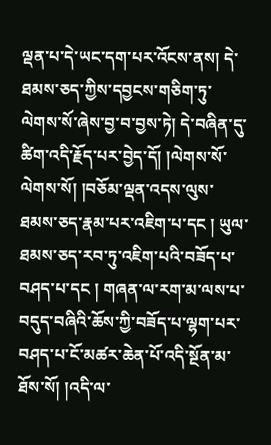ལྡན་པ་དེ་ཡང་དག་པར་འོངས་ནས། དེ་ཐམས་ཅད་ཀྱིས་དབྱངས་གཅིག་ཏུ་ལེགས་སོ་ཞེས་བྱ་བ་བྱས་ཏེ། དེ་བཞིན་དུ་ཚིག་འདི་རྗོད་པར་བྱེད་དོ། །ལེགས་སོ་ལེགས་སོ། །བཅོམ་ལྡན་འདས་ལུས་ཐམས་ཅད་རྣམ་པར་འཇིག་པ་དང ། ཡུལ་ཐམས་ཅད་རབ་ཏུ་འཇིག་པའི་བཟོད་པ་བཤད་པ་དང ། གཞན་ལ་རག་མ་ལས་པ་བདུད་བཞིའི་ཆོས་ཀྱི་བཟོད་པ་ལྷག་པར་བཤད་པ་ངོ་མཚར་ཆེན་པོ་འདི་སྔོན་མ་ཐོས་སོ། །འདི་ལ་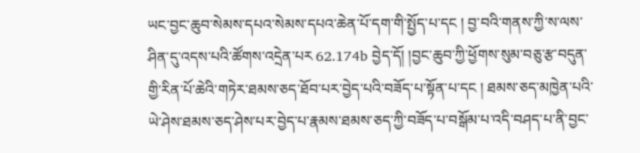ཡང་བྱང་ཆུབ་སེམས་དཔའ་སེམས་དཔའ་ཆེན་པོ་དག་གི་སྤྱོད་པ་དང ། བྱ་བའི་གནས་ཀྱི་ས་ལས་ཤིན་དུ་འདས་པའི་ཚོགས་འདྲེན་པར 62.174b བྱེད་དོ། །བྱང་ཆུབ་ཀྱི་ཕྱོགས་སུམ་བཅུ་རྩ་བདུན་གྱི་རིན་པོ་ཆེའི་གཏེར་ཐམས་ཅད་ཐོབ་པར་བྱེད་པའི་བཟོད་པ་སྟོན་པ་དང ། ཐམས་ཅད་མཁྱེན་པའི་ཡེ་ཤེས་ཐམས་ཅད་ཤེས་པར་བྱེད་པ་རྣམས་ཐམས་ཅད་ཀྱི་བཟོད་པ་བསྒོམ་པ་འདི་བཤད་པ་ནི་བྱང་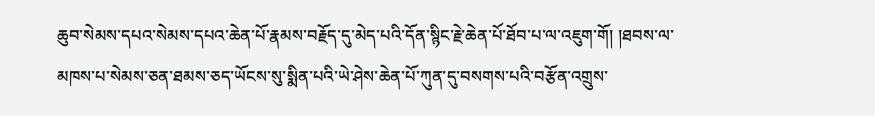ཆུབ་སེམས་དཔའ་སེམས་དཔའ་ཆེན་པོ་རྣམས་བརྗོད་དུ་མེད་པའི་དོན་སྙིང་རྗེ་ཆེན་པོ་ཐོབ་པ་ལ་འཇུག་གོ། །ཐབས་ལ་མཁས་པ་སེམས་ཅན་ཐམས་ཅད་ཡོངས་སུ་སྨིན་པའི་ཡེ་ཤེས་ཆེན་པོ་ཀུན་དུ་བསགས་པའི་བརྩོན་འགྲུས་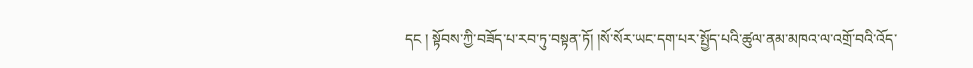དང ། སྟོབས་ཀྱི་བཟོད་པ་རབ་ཏུ་བསྟན་ཏོ། །སོ་སོར་ཡང་དག་པར་སྤྱོད་པའི་ཚུལ་ནམ་མཁའ་ལ་འགྲོ་བའི་འོད་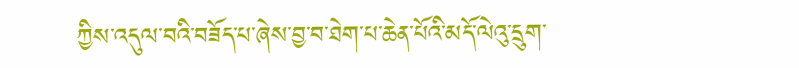ཀྱིས་འདུལ་བའི་བཟོད་པ་ཞེས་བྱ་བ་ཐེག་པ་ཆེན་པོའི་མདོ་ལེའུ་དྲུག་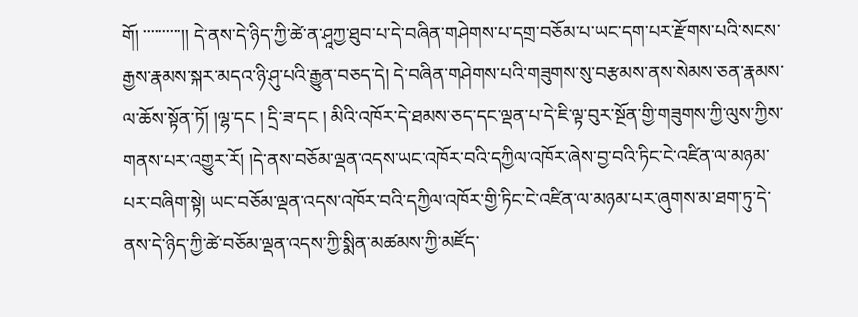གོ། ་་་་་་་་་་།། དེ་ནས་དེ་ཉིད་ཀྱི་ཚེ་ན་ཤཱཀྱ་ཐུབ་པ་དེ་བཞིན་གཤེགས་པ་དགྲ་བཅོམ་པ་ཡང་དག་པར་རྫོགས་པའི་སངས་རྒྱས་རྣམས་སྐར་མདའ་ཉི་ཤུ་པའི་རྒྱུན་བཅད་དེ། དེ་བཞིན་གཤེགས་པའི་གཟུགས་སུ་བརྩམས་ནས་སེམས་ཅན་རྣམས་ལ་ཆོས་སྟོན་ཏོ། །ལྷ་དང ། དྲི་ཟ་དང ། མིའི་འཁོར་དེ་ཐམས་ཅད་དང་ལྡན་པ་དེ་ཇི་ལྟ་བུར་སྔོན་གྱི་གཟུགས་ཀྱི་ལུས་ཀྱིས་གནས་པར་འགྱུར་རོ། །དེ་ནས་བཅོམ་ལྡན་འདས་ཡང་འཁོར་བའི་དཀྱིལ་འཁོར་ཞེས་བྱ་བའི་ཏིང་ངེ་འཛིན་ལ་མཉམ་པར་བཞིག་སྟེ། ཡང་བཅོམ་ལྡན་འདས་འཁོར་བའི་དཀྱིལ་འཁོར་གྱི་ཏིང་ངེ་འཛིན་ལ་མཉམ་པར་ཞུགས་མ་ཐག་ཏུ་དེ་ནས་དེ་ཉིད་ཀྱི་ཚེ་བཅོམ་ལྡན་འདས་ཀྱི་སྨིན་མཚམས་ཀྱི་མཛོད་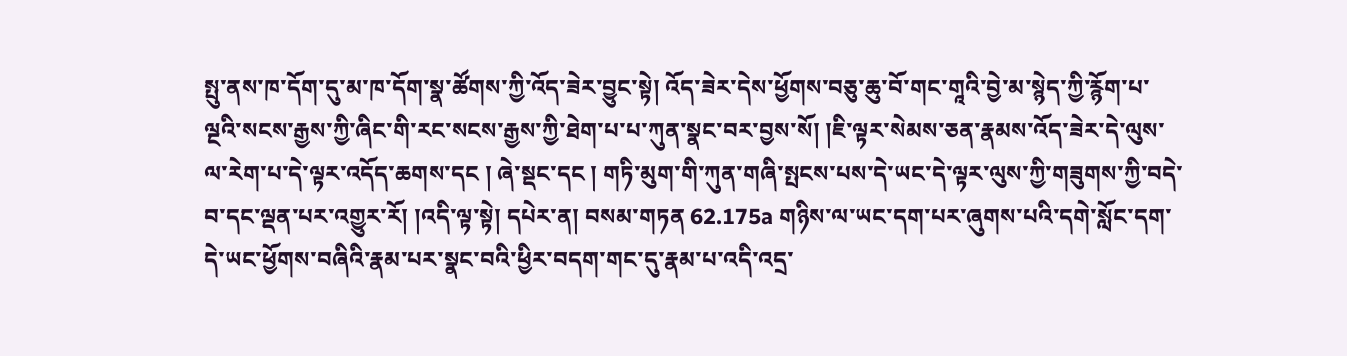སྤུ་ནས་ཁ་དོག་དུ་མ་ཁ་དོག་སྣ་ཚོགས་ཀྱི་འོད་ཟེར་བྱུང་སྟེ། འོད་ཟེར་དེས་ཕྱོགས་བཅུ་ཆུ་བོ་གང་གཱའི་བྱེ་མ་སྙེད་ཀྱི་རྙོག་པ་ལྔའི་སངས་རྒྱས་ཀྱི་ཞིང་གི་རང་སངས་རྒྱས་ཀྱི་ཐེག་པ་པ་ཀུན་སྣང་བར་བྱས་སོ། །ཇི་ལྟར་སེམས་ཅན་རྣམས་འོད་ཟེར་དེ་ལུས་ལ་རེག་པ་དེ་ལྟར་འདོད་ཆགས་དང ། ཞེ་སྡང་དང ། གཏི་མུག་གི་ཀུན་གཞི་སྤངས་པས་དེ་ཡང་དེ་ལྟར་ལུས་ཀྱི་གཟུགས་ཀྱི་བདེ་བ་དང་ལྡན་པར་འགྱུར་རོ། །འདི་ལྟ་སྟེ། དཔེར་ན། བསམ་གཏན 62.175a གཉིས་ལ་ཡང་དག་པར་ཞུགས་པའི་དགེ་སློང་དག་དེ་ཡང་ཕྱོགས་བཞིའི་རྣམ་པར་སྣང་བའི་ཕྱིར་བདག་གང་དུ་རྣམ་པ་འདི་འདྲ་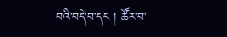བའི་བདེ་བ་དང ། ཚོར་བ་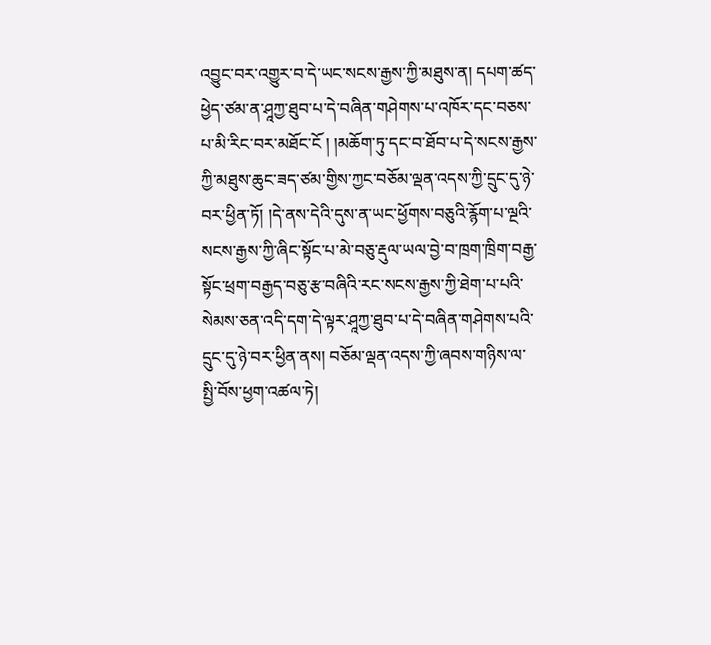འབྱུང་བར་འགྱུར་བ་དེ་ཡང་སངས་རྒྱས་ཀྱི་མཐུས་ན། དཔག་ཚད་ཕྱེད་ཙམ་ན་ཤཱཀྱ་ཐུབ་པ་དེ་བཞིན་གཤེགས་པ་འཁོར་དང་བཅས་པ་མི་རིང་བར་མཐོང་ངོ ། །མཆོག་ཏུ་དང་བ་ཐོབ་པ་དེ་སངས་རྒྱས་ཀྱི་མཐུས་ཆུང་ཟད་ཙམ་གྱིས་ཀྱང་བཅོམ་ལྡན་འདས་ཀྱི་དྲུང་དུ་ཉེ་བར་ཕྱིན་ཏོ། །དེ་ནས་དེའི་དུས་ན་ཡང་ཕྱོགས་བཅུའི་རྙོག་པ་ལྔའི་སངས་རྒྱས་ཀྱི་ཞིང་སྟོང་པ་མེ་བཅུ་རྡུལ་ཡལ་བྱེ་བ་ཁྲག་ཁྲིག་བརྒྱ་སྟོང་ཕྲག་བརྒྱད་བཅུ་རྩ་བཞིའི་རང་སངས་རྒྱས་ཀྱི་ཐེག་པ་པའི་སེམས་ཅན་འདི་དག་དེ་ལྟར་ཤཱཀྱ་ཐུབ་པ་དེ་བཞིན་གཤེགས་པའི་དྲུང་དུ་ཉེ་བར་ཕྱིན་ནས། བཅོམ་ལྡན་འདས་ཀྱི་ཞབས་གཉིས་ལ་སྤྱི་བོས་ཕྱག་འཚལ་ཏེ།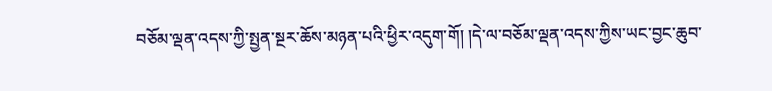བཅོམ་ལྡན་འདས་ཀྱི་སྤྱན་སྔར་ཆོས་མཉན་པའི་ཕྱིར་འདུག་གོ། །དེ་ལ་བཅོམ་ལྡན་འདས་ཀྱིས་ཡང་བྱང་ཆུབ་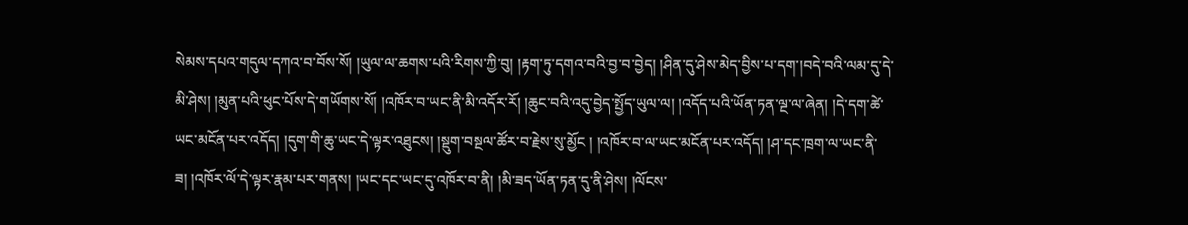སེམས་དཔའ་གདུལ་དཀའ་བ་བོས་སོ། །ཡུལ་ལ་ཆགས་པའི་རིགས་ཀྱི་བུ། །རྟག་ཏུ་དགའ་བའི་བྱ་བ་བྱེད། །ཤིན་དུ་ཤེས་མེད་བྱིས་པ་དག་།བདེ་བའི་ལམ་དུ་དེ་མི་ཤེས། །མུན་པའི་ཕུང་པོས་དེ་གཡོགས་སོ། །འཁོར་བ་ཡང་ནི་མི་འདོར་རོ། །ཆུང་བའི་འདུ་བྱེད་སྤྱོད་ཡུལ་ལ། །འདོད་པའི་ཡོན་ཏན་ལྔ་ལ་ཞེན། །དེ་དག་ཚེ་ཡང་མངོན་པར་འདོད། །དུག་གི་ཆུ་ཡང་དེ་ལྟར་འཐུངས། །སྡུག་བསྔལ་ཚོར་བ་རྗེས་སུ་མྱོང ། །འཁོར་བ་ལ་ཡང་མངོན་པར་འདོད། །ཤ་དང་ཁྲག་ལ་ཡང་ནི་ཟ། །འཁོར་ལོ་དེ་ལྟར་རྣམ་པར་གནས། །ཡང་དང་ཡང་དུ་འཁོར་བ་ནི། །མི་ཟད་ཡོན་ཏན་དུ་ནི་ཤེས། །ལོངས་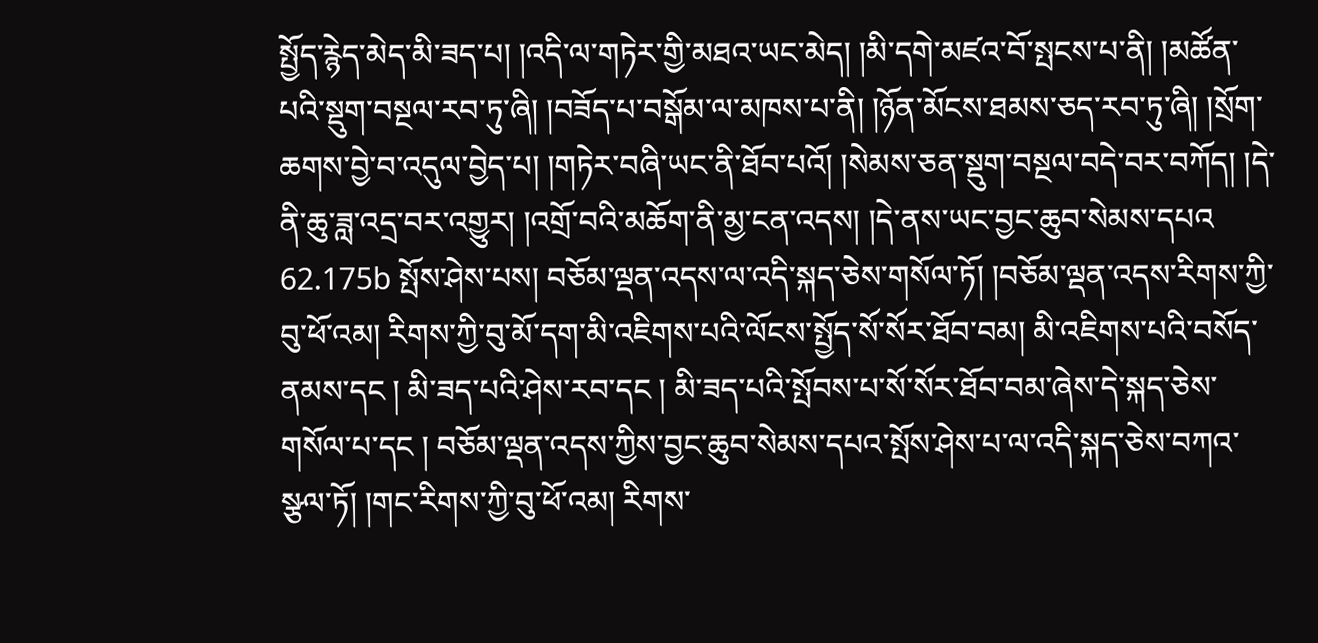སྤྱོད་རྙེད་མེད་མི་ཟད་པ། །འདི་ལ་གཏེར་གྱི་མཐའ་ཡང་མེད། །མི་དགེ་མཛའ་བོ་སྤངས་པ་ནི། །མཚོན་པའི་སྡུག་བསྔལ་རབ་ཏུ་ཞི། །བཟོད་པ་བསྒོམ་ལ་མཁས་པ་ནི། །ཉོན་མོངས་ཐམས་ཅད་རབ་ཏུ་ཞི། །སྲོག་ཆགས་བྱེ་བ་འདུལ་བྱེད་པ། །གཏེར་བཞི་ཡང་ནི་ཐོབ་པའོ། །སེམས་ཅན་སྡུག་བསྔལ་བདེ་བར་བཀོད། །དེ་ནི་ཆུ་ཟླ་འདྲ་བར་འགྱུར། །འགྲོ་བའི་མཆོག་ནི་མྱ་ངན་འདས། །དེ་ནས་ཡང་བྱང་ཆུབ་སེམས་དཔའ 62.175b སྤོས་ཤེས་པས། བཅོམ་ལྡན་འདས་ལ་འདི་སྐད་ཅེས་གསོལ་ཏོ། །བཅོམ་ལྡན་འདས་རིགས་ཀྱི་བུ་ཕོ་འམ། རིགས་ཀྱི་བུ་མོ་དག་མི་འཇིགས་པའི་ལོངས་སྤྱོད་སོ་སོར་ཐོབ་བམ། མི་འཇིགས་པའི་བསོད་ནམས་དང ། མི་ཟད་པའི་ཤེས་རབ་དང ། མི་ཟད་པའི་སྤོབས་པ་སོ་སོར་ཐོབ་བམ་ཞེས་དེ་སྐད་ཅེས་གསོལ་པ་དང ། བཅོམ་ལྡན་འདས་ཀྱིས་བྱང་ཆུབ་སེམས་དཔའ་སྤོས་ཤེས་པ་ལ་འདི་སྐད་ཅེས་བཀའ་སྩལ་ཏོ། །གང་རིགས་ཀྱི་བུ་ཕོ་འམ། རིགས་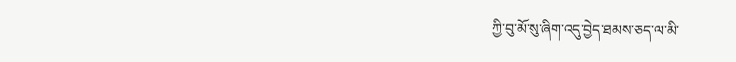ཀྱི་བུ་མོ་སུ་ཞིག་འདུ་བྱེད་ཐམས་ཅད་ལ་མི་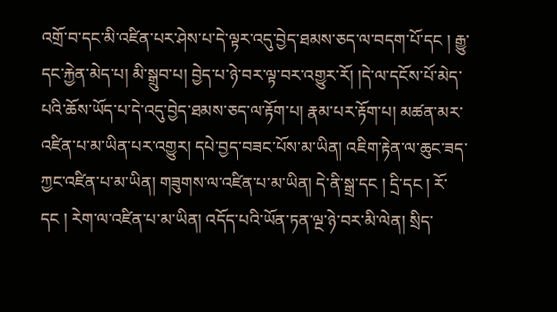འགྲོ་བ་དང་མི་འཛིན་པར་ཤེས་པ་དེ་ལྟར་འདུ་བྱེད་ཐམས་ཅད་ལ་བདག་པོ་དང ། རྒྱུ་དང་རྐྱེན་མེད་པ། མི་སྒྲུབ་པ། བྱེད་པ་ཉེ་བར་ལྟ་བར་འགྱུར་རོ། །དེ་ལ་དངོས་པོ་མེད་པའི་ཆོས་ཡོད་པ་དེ་འདུ་བྱེད་ཐམས་ཅད་ལ་རྟོག་པ། རྣམ་པར་རྟོག་པ། མཚན་མར་འཛིན་པ་མ་ཡིན་པར་འགྱུར། དཔེ་བྱད་བཟང་པོས་མ་ཡིན། འཇིག་རྟེན་ལ་ཆུང་ཟད་ཀྱང་འཛིན་པ་མ་ཡིན། གཟུགས་ལ་འཛིན་པ་མ་ཡིན། དེ་ནི་སྒྲ་དང ། དྲི་དང ། རོ་དང ། རེག་ལ་འཛིན་པ་མ་ཡིན། འདོད་པའི་ཡོན་ཏན་ལྔ་ཉེ་བར་མི་ལེན། སྲིད་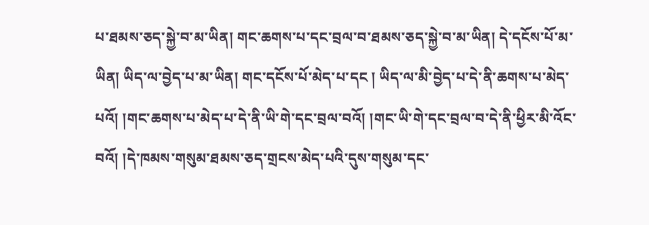པ་ཐམས་ཅད་སྐྱེ་བ་མ་ཡིན། གང་ཆགས་པ་དང་བྲལ་བ་ཐམས་ཅད་སྐྱེ་བ་མ་ཡིན། དེ་དངོས་པོ་མ་ཡིན། ཡིད་ལ་བྱེད་པ་མ་ཡིན། གང་དངོས་པོ་མེད་པ་དང ། ཡིད་ལ་མི་བྱེད་པ་དེ་ནི་ཆགས་པ་མེད་པའོ། །གང་ཆགས་པ་མེད་པ་དེ་ནི་ཡི་གེ་དང་བྲལ་བའོ། །གང་ཡི་གེ་དང་བྲལ་བ་དེ་ནི་ཕྱིར་མི་འོང་བའོ། །དེ་ཁམས་གསུམ་ཐམས་ཅད་གྲངས་མེད་པའི་དུས་གསུམ་དང་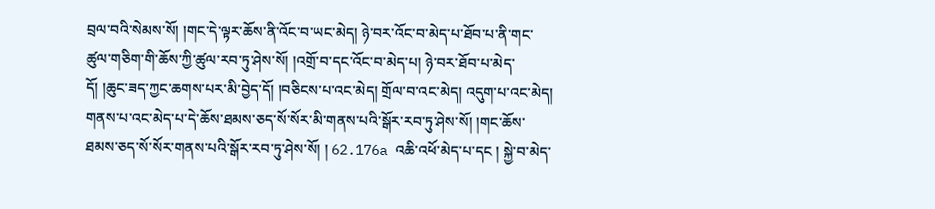བྲལ་བའི་སེམས་སོ། །གང་དེ་ལྟར་ཆོས་ནི་འོང་བ་ཡང་མེད། ཉེ་བར་འོང་བ་མེད་པ་ཐོབ་པ་ནི་གང་ཚུལ་གཅིག་གི་ཆོས་ཀྱི་ཚུལ་རབ་ཏུ་ཤེས་སོ། །འགྲོ་བ་དང་འོང་བ་མེད་པ། ཉེ་བར་ཐོབ་པ་མེད་དོ། །ཆུང་ཟད་ཀྱང་ཆགས་པར་མི་བྱེད་དོ། །བཅིངས་པ་འང་མེད། གྲོལ་བ་འང་མེད། འདུག་པ་འང་མེད། གནས་པ་འང་མེད་པ་དེ་ཆོས་ཐམས་ཅད་སོ་སོར་མི་གནས་པའི་སྒོར་རབ་ཏུ་ཤེས་སོ། །གང་ཆོས་ཐམས་ཅད་སོ་སོར་གནས་པའི་སྒོར་རབ་ཏུ་ཤེས་སོ། ། 62.176a འཆི་འཕོ་མེད་པ་དང ། སྐྱེ་བ་མེད་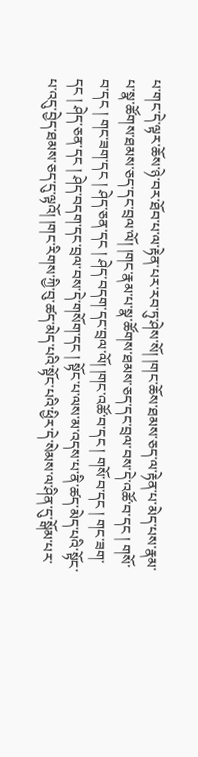པ་གང་དེ་ལྟར་ཆོས་ཉེ་བར་ཐོབ་པ་ལ་རྟེན་པར་རབ་ཏུ་ཤེས་སོ། །གང་ཆོས་ཐམས་ཅད་ལ་རྟེན་པ་མེད་པས་རྣམ་པ་སྣ་ཚོགས་ཐམས་ཅད་དང་བྲལ་ལོ། །གང་རྣམ་པ་སྣ་ཚོགས་ཐམས་ཅད་དང་བྲལ་བས་དེ་འཚོ་བ་དང ། གསོ་བ་དང ། གང་ཟག་དང ། ཤེད་ཅན་དང ། ཤེད་བདག་དང་བྲལ་ལོ། །གང་འཚོ་བ་དང ། གསོ་བ་དང ། གང་ཟག་དང ། ཤེད་ཅན་དང ། ཤེད་བདག་དང་བྲལ་བས་དེ་གསོག་དང ། སྟོང་པ་ལས་མ་འདས་པ་ནི་ཚད་མེད་པའི་སྟོང་པ་འདུ་བྱེད་ཐམས་ཅད་དུ་ལྟའོ། །གང་རིགས་ཀྱི་བུ་ཚད་མེད་པའི་སྟོང་པའི་ཕྱིར་དེ་སེམས་ལ་ཤིན་དུ་སྒོམ་པར་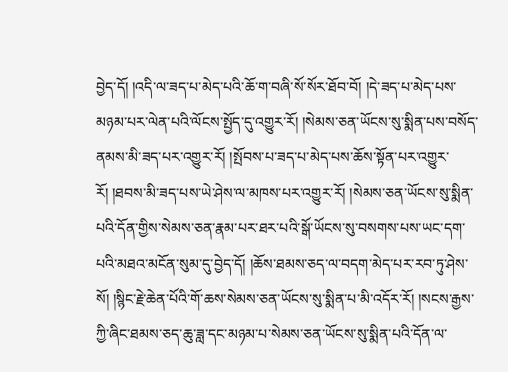བྱེད་དོ། །འདི་ལ་ཟད་པ་མེད་པའི་ཆོ་ག་བཞི་སོ་སོར་ཐོབ་བོ། །དེ་ཟད་པ་མེད་པས་མཉམ་པར་ལེན་པའི་ལོངས་སྤྱོད་དུ་འགྱུར་རོ། །སེམས་ཅན་ཡོངས་སུ་སྨིན་པས་བསོད་ནམས་མི་ཟད་པར་འགྱུར་རོ། །སྤོབས་པ་ཟད་པ་མེད་པས་ཆོས་སྟོན་པར་འགྱུར་རོ། །ཐབས་མི་ཟད་པས་ཡེ་ཤེས་ལ་མཁས་པར་འགྱུར་རོ། །སེམས་ཅན་ཡོངས་སུ་སྨིན་པའི་དོན་གྱིས་སེམས་ཅན་རྣམ་པར་ཐར་པའི་སྒོ་ཡོངས་སུ་བསགས་པས་ཡང་དག་པའི་མཐའ་མངོན་སུམ་དུ་བྱེད་དོ། །ཆོས་ཐམས་ཅད་ལ་བདག་མེད་པར་རབ་ཏུ་ཤེས་སོ། །སྙིང་རྗེ་ཆེན་པོའི་གོ་ཆས་སེམས་ཅན་ཡོངས་སུ་སྨིན་པ་མི་འདོར་རོ། །སངས་རྒྱས་ཀྱི་ཞིང་ཐམས་ཅད་ཆུ་ཟླ་དང་མཉམ་པ་སེམས་ཅན་ཡོངས་སུ་སྨིན་པའི་དོན་ལ་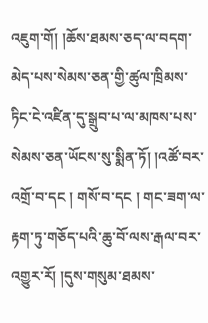འཇུག་གོ། །ཆོས་ཐམས་ཅད་ལ་བདག་མེད་པས་སེམས་ཅན་གྱི་ཚུལ་ཁྲིམས་ཏིང་ངེ་འཛིན་དུ་སྒྲུབ་པ་ལ་མཁས་པས་སེམས་ཅན་ཡོངས་སུ་སྨིན་ཏོ། །འཚོ་བར་འགྲོ་བ་དང ། གསོ་བ་དང ། གང་ཟག་ལ་རྟག་ཏུ་གཅོད་པའི་ཆུ་བོ་ལས་རྒལ་བར་འགྱུར་རོ། །དུས་གསུམ་ཐམས་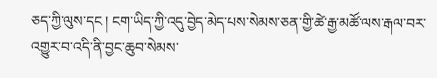ཅད་ཀྱི་ལུས་དང ། ངག་ཡིད་ཀྱི་འདུ་བྱེད་མེད་པས་སེམས་ཅན་གྱི་ཚེ་རྒྱ་མཚོ་ལས་རྒལ་བར་འགྱུར་བ་འདི་ནི་བྱང་ཆུབ་སེམས་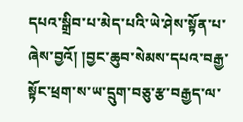དཔའ་སྒྲིབ་པ་མེད་པའི་ཡེ་ཤེས་སྟོན་པ་ཞེས་བྱའོ། །བྱང་ཆུབ་སེམས་དཔའ་བརྒྱ་སྟོང་ཕྲག་ས་ཡ་དྲུག་བཅུ་རྩ་བརྒྱད་ལ་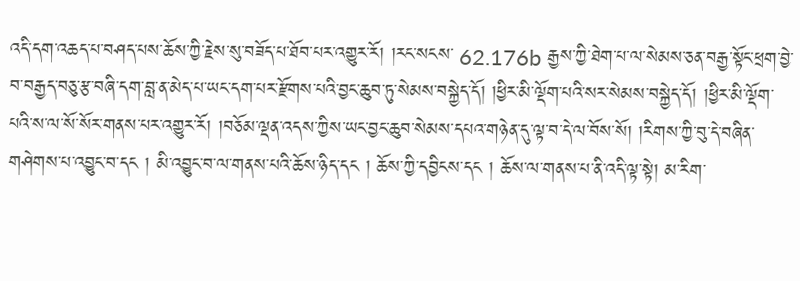འདི་དག་འཆད་པ་བཤད་པས་ཆོས་ཀྱི་རྗེས་སུ་བཟོད་པ་ཐོབ་པར་འགྱུར་རོ། །རང་སངས་ 62.176b རྒྱས་ཀྱི་ཐེག་པ་ལ་སེམས་ཅན་བརྒྱ་སྟོང་ཕྲག་བྱེ་བ་བརྒྱད་བཅུ་རྩ་བཞི་དག་བླ་ན་མེད་པ་ཡང་དག་པར་རྫོགས་པའི་བྱང་ཆུབ་ཏུ་སེམས་བསྐྱེད་དོ། །ཕྱིར་མི་ལྡོག་པའི་སར་སེམས་བསྐྱེད་དོ། །ཕྱིར་མི་ལྡོག་པའི་ས་ལ་སོ་སོར་གནས་པར་འགྱུར་རོ། །བཅོམ་ལྡན་འདས་ཀྱིས་ཡང་བྱང་ཆུབ་སེམས་དཔའ་གཉེན་དུ་ལྟ་བ་དེ་ལ་བོས་སོ། །རིགས་ཀྱི་བུ་དེ་བཞིན་གཤེགས་པ་འབྱུང་བ་དང ། མི་འབྱུང་བ་ལ་གནས་པའི་ཆོས་ཉིད་དང ། ཆོས་ཀྱི་དབྱིངས་དང ། ཆོས་ལ་གནས་པ་ནི་འདི་ལྟ་སྟེ། མ་རིག་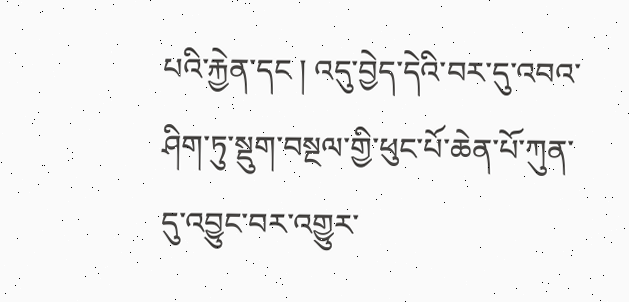པའི་རྐྱེན་དང ། འདུ་བྱེད་དེའི་བར་དུ་འབའ་ཤིག་ཏུ་སྡུག་བསྔལ་གྱི་ཕུང་པོ་ཆེན་པོ་ཀུན་དུ་འབྱུང་བར་འགྱུར་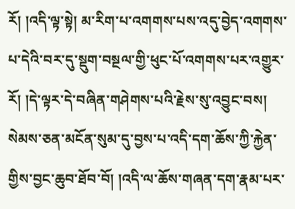རོ། །འདི་ལྟ་སྟེ། མ་རིག་པ་འགགས་པས་འདུ་བྱེད་འགགས་པ་དེའི་བར་དུ་སྡུག་བསྔལ་གྱི་ཕུང་པོ་འགགས་པར་འགྱུར་རོ། །དེ་ལྟར་དེ་བཞིན་གཤེགས་པའི་རྗེས་སུ་འབྱུང་བས། སེམས་ཅན་མངོན་སུམ་དུ་བྱས་པ་འདི་དག་ཆོས་ཀྱི་རྐྱེན་གྱིས་བྱང་ཆུབ་ཐོབ་བོ། །འདི་ལ་ཆོས་གཞན་དག་རྣམ་པར་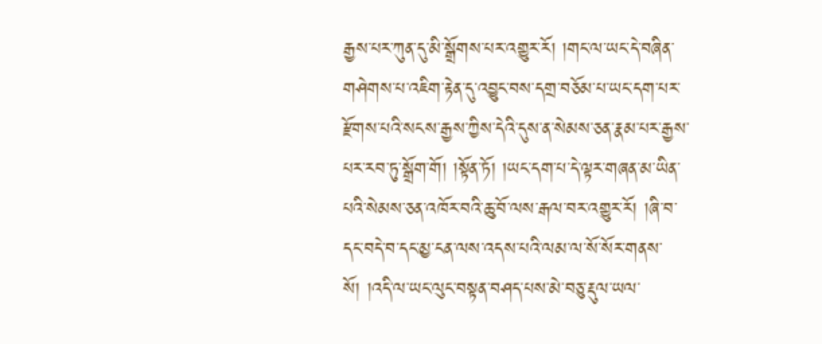རྒྱས་པར་ཀུན་དུ་མི་སྒྲོགས་པར་འགྱུར་རོ། །གང་ལ་ཡང་དེ་བཞིན་གཤེགས་པ་འཇིག་རྟེན་དུ་འབྱུང་བས་དགྲ་བཅོམ་པ་ཡང་དག་པར་རྫོགས་པའི་སངས་རྒྱས་ཀྱིས་དེའི་དུས་ན་སེམས་ཅན་རྣམ་པར་རྒྱས་པར་རབ་ཏུ་སྒྲོག་གོ། །སྟོན་ཏོ། །ཡང་དག་པ་དེ་ལྟར་གཞན་མ་ཡིན་པའི་སེམས་ཅན་འཁོར་བའི་ཆུ་བོ་ལས་རྒལ་བར་འགྱུར་རོ། །ཞི་བ་དང་བདེ་བ་དང་མྱ་ངན་ལས་འདས་པའི་ལམ་ལ་སོ་སོར་གནས་སོ། །འདི་ལ་ཡང་ལུང་བསྟན་བཤད་པས་མེ་བཅུ་རྡུལ་ཡལ་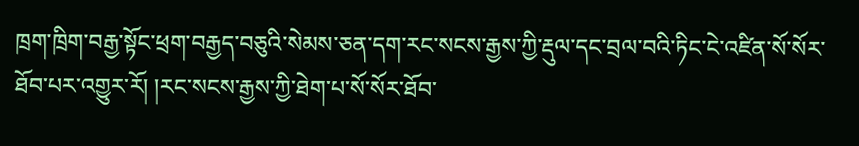ཁྲག་ཁྲིག་བརྒྱ་སྟོང་ཕྲག་བརྒྱད་བཅུའི་སེམས་ཅན་དག་རང་སངས་རྒྱས་ཀྱི་རྡུལ་དང་བྲལ་བའི་ཏིང་ངེ་འཛིན་སོ་སོར་ཐོབ་པར་འགྱུར་རོ། །རང་སངས་རྒྱས་ཀྱི་ཐེག་པ་སོ་སོར་ཐོབ་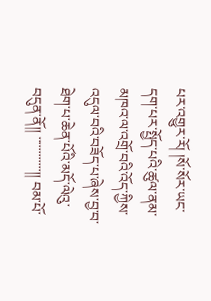པར་འགྱུར་རོ། །སོ་སོར་ཡང་དག་པར་སྤྱོད་པའི་ཚུལ་ནམ་མཁའ་ལ་འགྲོ་བའི་འོད་ཀྱིས་འདུལ་བའི་བཟོད་པ་ཞེས་བྱ་བ་ཐེག་པ་ཆེན་པོའི་མདོ་ལེའུ་བདུན་ནོ།། ་་་་་་་་་་་་།། བམ་པོ་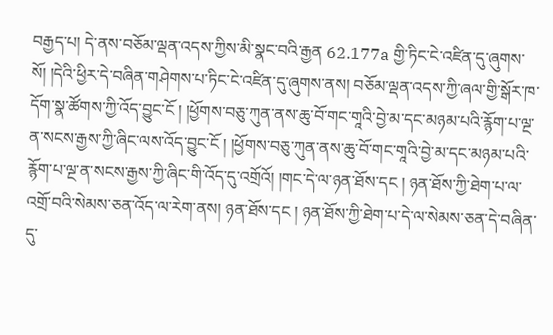བརྒྱད་པ། དེ་ནས་བཅོམ་ལྡན་འདས་ཀྱིས་མི་སྣང་བའི་རྒྱན 62.177a གྱི་ཏིང་ངེ་འཛིན་དུ་ཞུགས་སོ། །དེའི་ཕྱིར་དེ་བཞིན་གཤེགས་པ་ཏིང་ངེ་འཛིན་དུ་ཞུགས་ནས། བཅོམ་ལྡན་འདས་ཀྱི་ཞལ་གྱི་སྒོར་ཁ་དོག་སྣ་ཚོགས་ཀྱི་འོད་བྱུང་ངོ ། །ཕྱོགས་བཅུ་ཀུན་ནས་ཆུ་བོ་གང་གཱའི་བྱེ་མ་དང་མཉམ་པའི་རྙོག་པ་ལྔ་ན་སངས་རྒྱས་ཀྱི་ཞིང་ལས་འོད་བྱུང་ངོ ། །ཕྱོགས་བཅུ་ཀུན་ནས་ཆུ་བོ་གང་གཱའི་བྱེ་མ་དང་མཉམ་པའི་རྙོག་པ་ལྔ་ན་སངས་རྒྱས་ཀྱི་ཞིང་གི་འོད་དུ་འགྲོའོ། །གང་དེ་ལ་ཉན་ཐོས་དང ། ཉན་ཐོས་ཀྱི་ཐེག་པ་ལ་འགྲོ་བའི་སེམས་ཅན་འོད་ལ་རེག་ནས། ཉན་ཐོས་དང ། ཉན་ཐོས་ཀྱི་ཐེག་པ་དེ་ལ་སེམས་ཅན་དེ་བཞིན་དུ་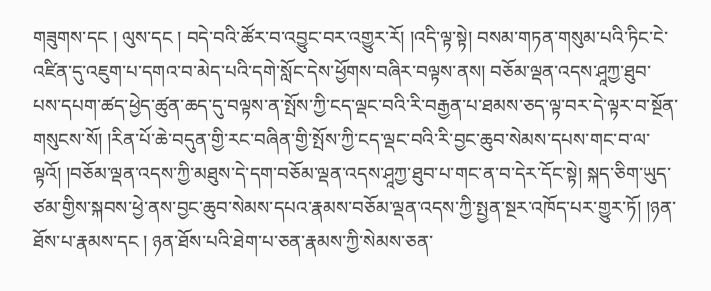གཟུགས་དང ། ལུས་དང ། བདེ་བའི་ཚོར་བ་འབྱུང་བར་འགྱུར་རོ། །འདི་ལྟ་སྟེ། བསམ་གཏན་གསུམ་པའི་ཏིང་ངེ་འཛིན་དུ་འཇུག་པ་དགའ་བ་མེད་པའི་དགེ་སློང་དེས་ཕྱོགས་བཞིར་བལྟས་ནས། བཅོམ་ལྡན་འདས་ཤཱཀྱ་ཐུབ་པས་དཔག་ཚད་ཕྱེད་ཚུན་ཆད་དུ་བལྟས་ན་སྤོས་ཀྱི་ངད་ལྡང་བའི་རི་བརྒྱན་པ་ཐམས་ཅད་ལྟ་བར་དེ་ལྟར་བ་སྔོན་གསུངས་སོ། །རིན་པོ་ཆེ་བདུན་གྱི་རང་བཞིན་གྱི་སྤོས་ཀྱི་ངད་ལྡང་བའི་རི་བྱང་ཆུབ་སེམས་དཔས་གང་བ་ལ་ལྟའོ། །བཅོམ་ལྡན་འདས་ཀྱི་མཐུས་དེ་དག་བཅོམ་ལྡན་འདས་ཤཱཀྱ་ཐུབ་པ་གང་ན་བ་དེར་དོང་སྟེ། སྐད་ཅིག་ཡུད་ཙམ་གྱིས་སྐབས་ཕྱེ་ནས་བྱང་ཆུབ་སེམས་དཔའ་རྣམས་བཅོམ་ལྡན་འདས་ཀྱི་སྤྱན་སྔར་འཁོད་པར་གྱུར་ཏོ། །ཉན་ཐོས་པ་རྣམས་དང ། ཉན་ཐོས་པའི་ཐེག་པ་ཅན་རྣམས་ཀྱི་སེམས་ཅན་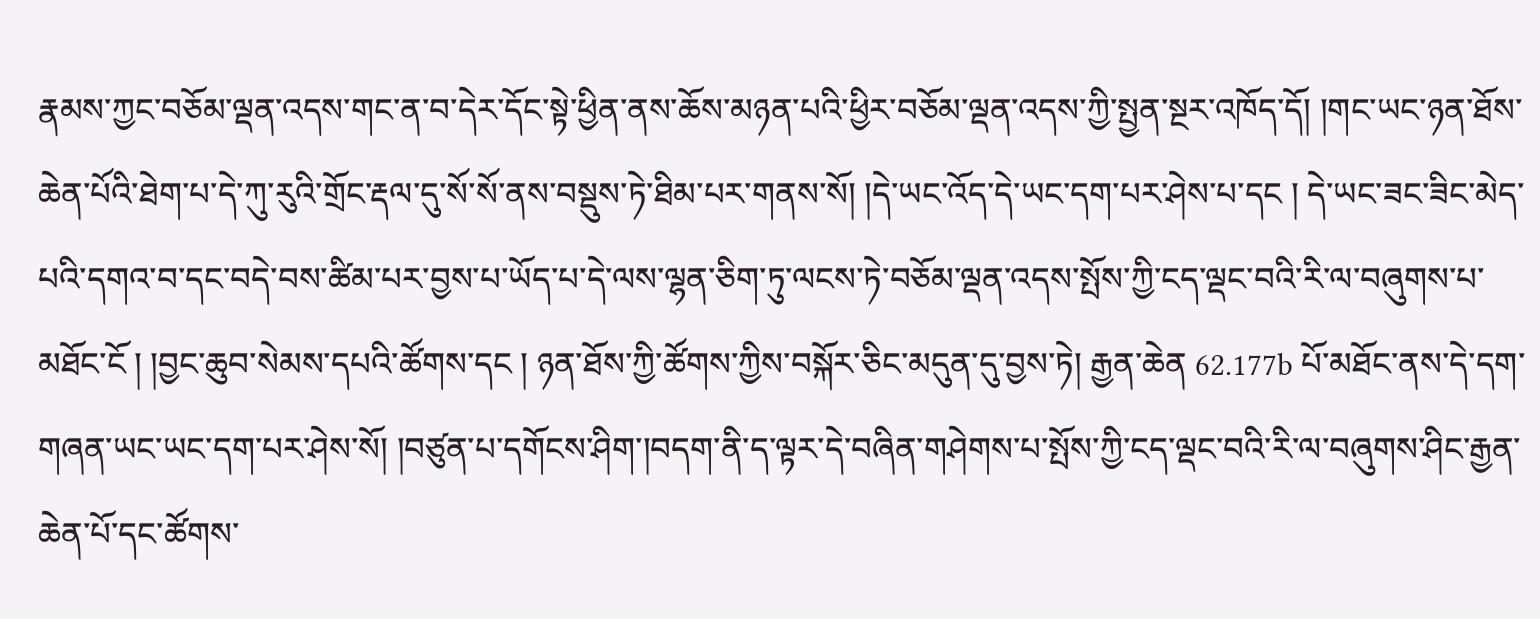རྣམས་ཀྱང་བཅོམ་ལྡན་འདས་གང་ན་བ་དེར་དོང་སྟེ་ཕྱིན་ནས་ཆོས་མཉན་པའི་ཕྱིར་བཅོམ་ལྡན་འདས་ཀྱི་སྤྱན་སྔར་འཁོད་དོ། །གང་ཡང་ཉན་ཐོས་ཆེན་པོའི་ཐེག་པ་དེ་ཀུ་རུའི་གྲོང་རྡལ་དུ་སོ་སོ་ནས་བསྡུས་ཏེ་ཐིམ་པར་གནས་སོ། །དེ་ཡང་འོད་དེ་ཡང་དག་པར་ཤེས་པ་དང ། དེ་ཡང་ཟང་ཟིང་མེད་པའི་དགའ་བ་དང་བདེ་བས་ཚིམ་པར་བྱས་པ་ཡོད་པ་དེ་ལས་ལྷན་ཅིག་ཏུ་ལངས་ཏེ་བཅོམ་ལྡན་འདས་སྤོས་ཀྱི་ངད་ལྡང་བའི་རི་ལ་བཞུགས་པ་མཐོང་ངོ ། །བྱང་ཆུབ་སེམས་དཔའི་ཚོགས་དང ། ཉན་ཐོས་ཀྱི་ཚོགས་ཀྱིས་བསྐོར་ཅིང་མདུན་དུ་བྱས་ཏེ། རྒྱན་ཆེན 62.177b པོ་མཐོང་ནས་དེ་དག་གཞན་ཡང་ཡང་དག་པར་ཤེས་སོ། །བཙུན་པ་དགོངས་ཤིག་།བདག་ནི་ད་ལྟར་དེ་བཞིན་གཤེགས་པ་སྤོས་ཀྱི་ངད་ལྡང་བའི་རི་ལ་བཞུགས་ཤིང་རྒྱན་ཆེན་པོ་དང་ཚོགས་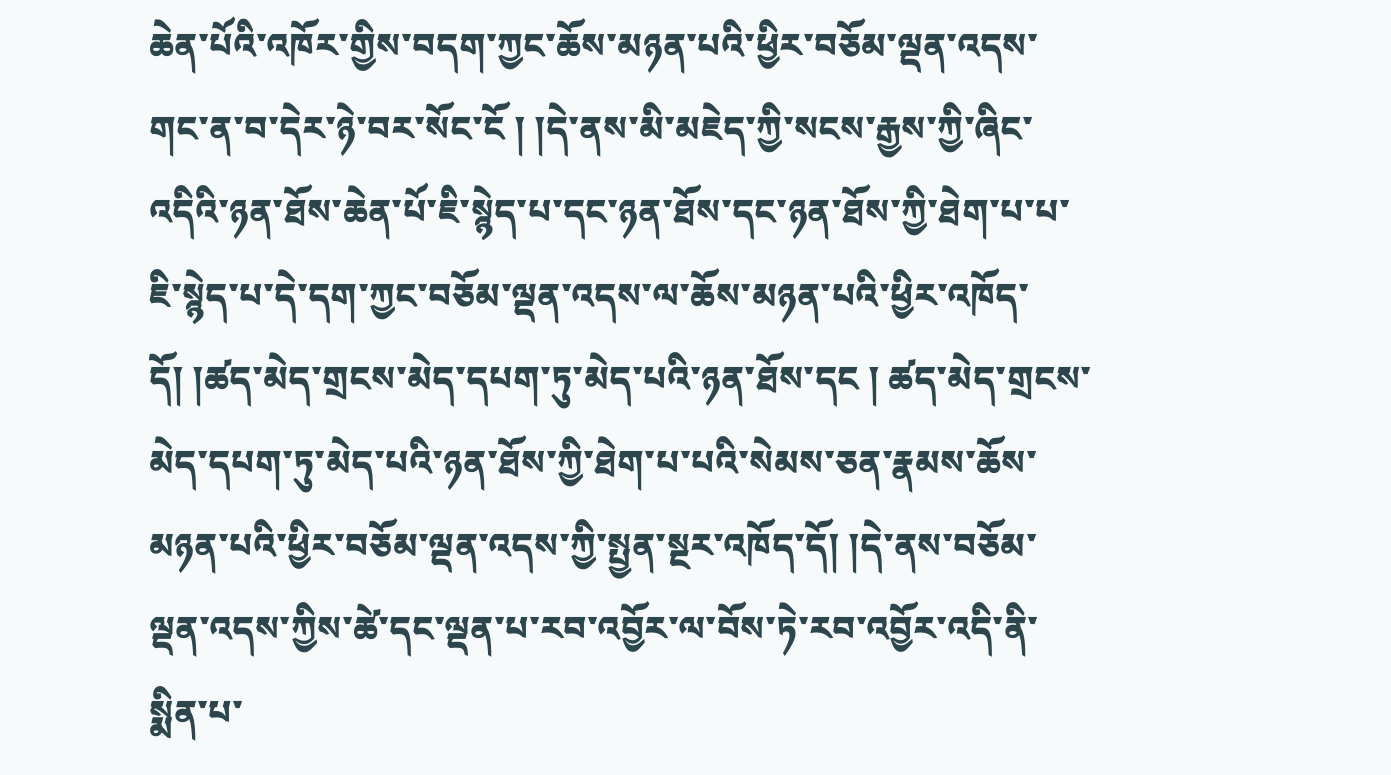ཆེན་པོའི་འཁོར་གྱིས་བདག་ཀྱང་ཆོས་མཉན་པའི་ཕྱིར་བཅོམ་ལྡན་འདས་གང་ན་བ་དེར་ཉེ་བར་སོང་ངོ ། །དེ་ནས་མི་མཇེད་ཀྱི་སངས་རྒྱས་ཀྱི་ཞིང་འདིའི་ཉན་ཐོས་ཆེན་པོ་ཇི་སྙེད་པ་དང་ཉན་ཐོས་དང་ཉན་ཐོས་ཀྱི་ཐེག་པ་པ་ཇི་སྙེད་པ་དེ་དག་ཀྱང་བཅོམ་ལྡན་འདས་ལ་ཆོས་མཉན་པའི་ཕྱིར་འཁོད་དོ། །ཚད་མེད་གྲངས་མེད་དཔག་ཏུ་མེད་པའི་ཉན་ཐོས་དང ། ཚད་མེད་གྲངས་མེད་དཔག་ཏུ་མེད་པའི་ཉན་ཐོས་ཀྱི་ཐེག་པ་པའི་སེམས་ཅན་རྣམས་ཆོས་མཉན་པའི་ཕྱིར་བཅོམ་ལྡན་འདས་ཀྱི་སྤྱན་སྔར་འཁོད་དོ། །དེ་ནས་བཅོམ་ལྡན་འདས་ཀྱིས་ཚེ་དང་ལྡན་པ་རབ་འབྱོར་ལ་བོས་ཏེ་རབ་འབྱོར་འདི་ནི་སྨིན་པ་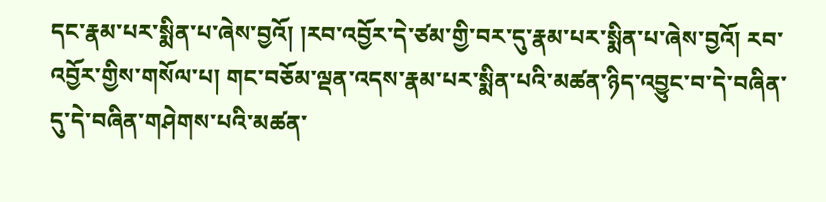དང་རྣམ་པར་སྨིན་པ་ཞེས་བྱའོ། །རབ་འབྱོར་དེ་ཙམ་གྱི་བར་དུ་རྣམ་པར་སྨིན་པ་ཞེས་བྱའོ། རབ་འབྱོར་གྱིས་གསོལ་པ། གང་བཅོམ་ལྡན་འདས་རྣམ་པར་སྨིན་པའི་མཚན་ཉིད་འབྱུང་བ་དེ་བཞིན་དུ་དེ་བཞིན་གཤེགས་པའི་མཚན་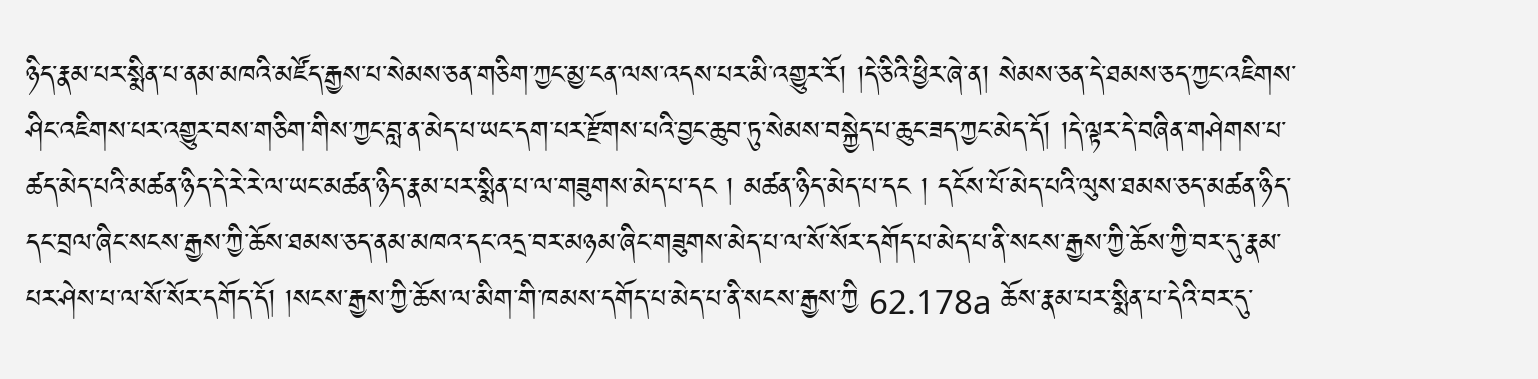ཉིད་རྣམ་པར་སྨིན་པ་ནམ་མཁའི་མཛོད་རྒྱས་པ་སེམས་ཅན་གཅིག་ཀྱང་མྱ་ངན་ལས་འདས་པར་མི་འགྱུར་རོ། །དེ་ཅིའི་ཕྱིར་ཞེ་ན། སེམས་ཅན་དེ་ཐམས་ཅད་ཀྱང་འཇིགས་ཤིང་འཇིགས་པར་འགྱུར་བས་གཅིག་གིས་ཀྱང་བླ་ན་མེད་པ་ཡང་དག་པར་རྫོགས་པའི་བྱང་ཆུབ་ཏུ་སེམས་བསྐྱེད་པ་ཆུང་ཟད་ཀྱང་མེད་དོ། །དེ་ལྟར་དེ་བཞིན་གཤེགས་པ་ཚད་མེད་པའི་མཚན་ཉིད་དེ་རེ་རེ་ལ་ཡང་མཚན་ཉིད་རྣམ་པར་སྨིན་པ་ལ་གཟུགས་མེད་པ་དང ། མཚན་ཉིད་མེད་པ་དང ། དངོས་པོ་མེད་པའི་ལུས་ཐམས་ཅད་མཚན་ཉིད་དང་བྲལ་ཞིང་སངས་རྒྱས་ཀྱི་ཆོས་ཐམས་ཅད་ནམ་མཁའ་དང་འདྲ་བར་མཉམ་ཞིང་གཟུགས་མེད་པ་ལ་སོ་སོར་དགོད་པ་མེད་པ་ནི་སངས་རྒྱས་ཀྱི་ཆོས་ཀྱི་བར་དུ་རྣམ་པར་ཤེས་པ་ལ་སོ་སོར་དགོད་དོ། །སངས་རྒྱས་ཀྱི་ཆོས་ལ་མིག་གི་ཁམས་དགོད་པ་མེད་པ་ནི་སངས་རྒྱས་ཀྱི 62.178a ཆོས་རྣམ་པར་སྨིན་པ་དེའི་བར་དུ་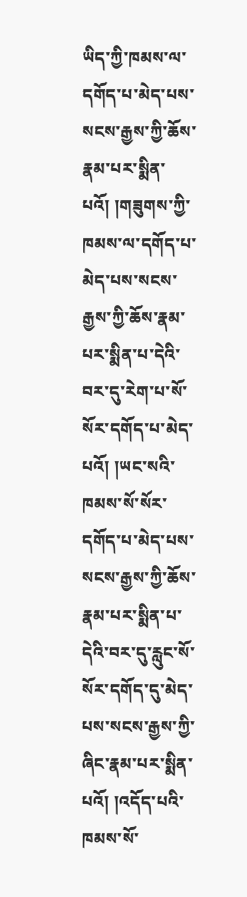ཡིད་ཀྱི་ཁམས་ལ་དགོད་པ་མེད་པས་སངས་རྒྱས་ཀྱི་ཆོས་རྣམ་པར་སྨིན་པའོ། །གཟུགས་ཀྱི་ཁམས་ལ་དགོད་པ་མེད་པས་སངས་རྒྱས་ཀྱི་ཆོས་རྣམ་པར་སྨིན་པ་དེའི་བར་དུ་རེག་པ་སོ་སོར་དགོད་པ་མེད་པའོ། །ཡང་སའི་ཁམས་སོ་སོར་དགོད་པ་མེད་པས་སངས་རྒྱས་ཀྱི་ཆོས་རྣམ་པར་སྨིན་པ་དེའི་བར་དུ་རླུང་སོ་སོར་དགོད་དུ་མེད་པས་སངས་རྒྱས་ཀྱི་ཞིང་རྣམ་པར་སྨིན་པའོ། །འདོད་པའི་ཁམས་སོ་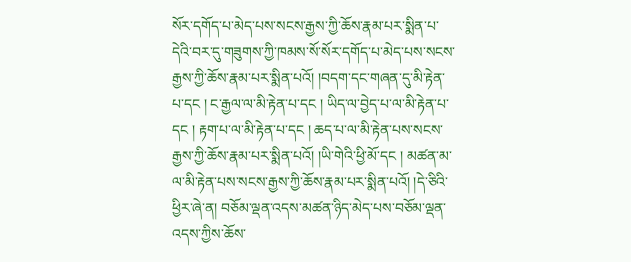སོར་དགོད་པ་མེད་པས་སངས་རྒྱས་ཀྱི་ཆོས་རྣམ་པར་སྨིན་པ་དེའི་བར་དུ་གཟུགས་ཀྱི་ཁམས་སོ་སོར་དགོད་པ་མེད་པས་སངས་རྒྱས་ཀྱི་ཆོས་རྣམ་པར་སྨིན་པའོ། །བདག་དང་གཞན་དུ་མི་རྟེན་པ་དང ། ང་རྒྱལ་ལ་མི་རྟེན་པ་དང ། ཡིད་ལ་བྱེད་པ་ལ་མི་རྟེན་པ་དང ། རྟག་པ་ལ་མི་རྟེན་པ་དང ། ཆད་པ་ལ་མི་རྟེན་པས་སངས་རྒྱས་ཀྱི་ཆོས་རྣམ་པར་སྨིན་པའོ། །ཡི་གེའི་ཕྱི་མོ་དང ། མཚན་མ་ལ་མི་རྟེན་པས་སངས་རྒྱས་ཀྱི་ཆོས་རྣམ་པར་སྨིན་པའོ། །དེ་ཅིའི་ཕྱིར་ཞེ་ན། བཅོམ་ལྡན་འདས་མཚན་ཉིད་མེད་པས་བཅོམ་ལྡན་འདས་ཀྱིས་ཆོས་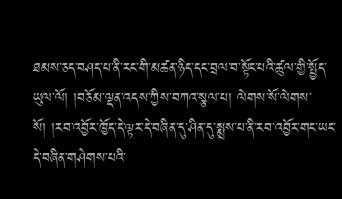ཐམས་ཅད་བཤད་པ་ནི་རང་གི་མཚན་ཉིད་དང་བྲལ་བ་སྟོང་པའི་ཚུལ་གྱི་སྤྱོད་ཡུལ་ལོ། །བཅོམ་ལྡན་འདས་ཀྱིས་བཀའ་སྩལ་པ། ལེགས་སོ་ལེགས་སོ། །རབ་འབྱོར་ཁྱོད་དེ་ལྟར་དེ་བཞིན་དུ་ཤིན་དུ་སྨྲས་པ་ནི་རབ་འབྱོར་གང་ཡང་དེ་བཞིན་གཤེགས་པའི་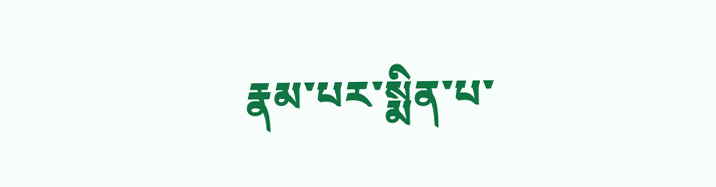རྣམ་པར་སྨིན་པ་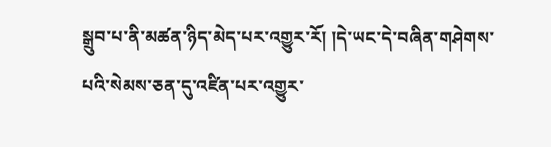སྒྲུབ་པ་ནི་མཚན་ཉིད་མེད་པར་འགྱུར་རོ། །དེ་ཡང་དེ་བཞིན་གཤེགས་པའི་སེམས་ཅན་དུ་འཛིན་པར་འགྱུར་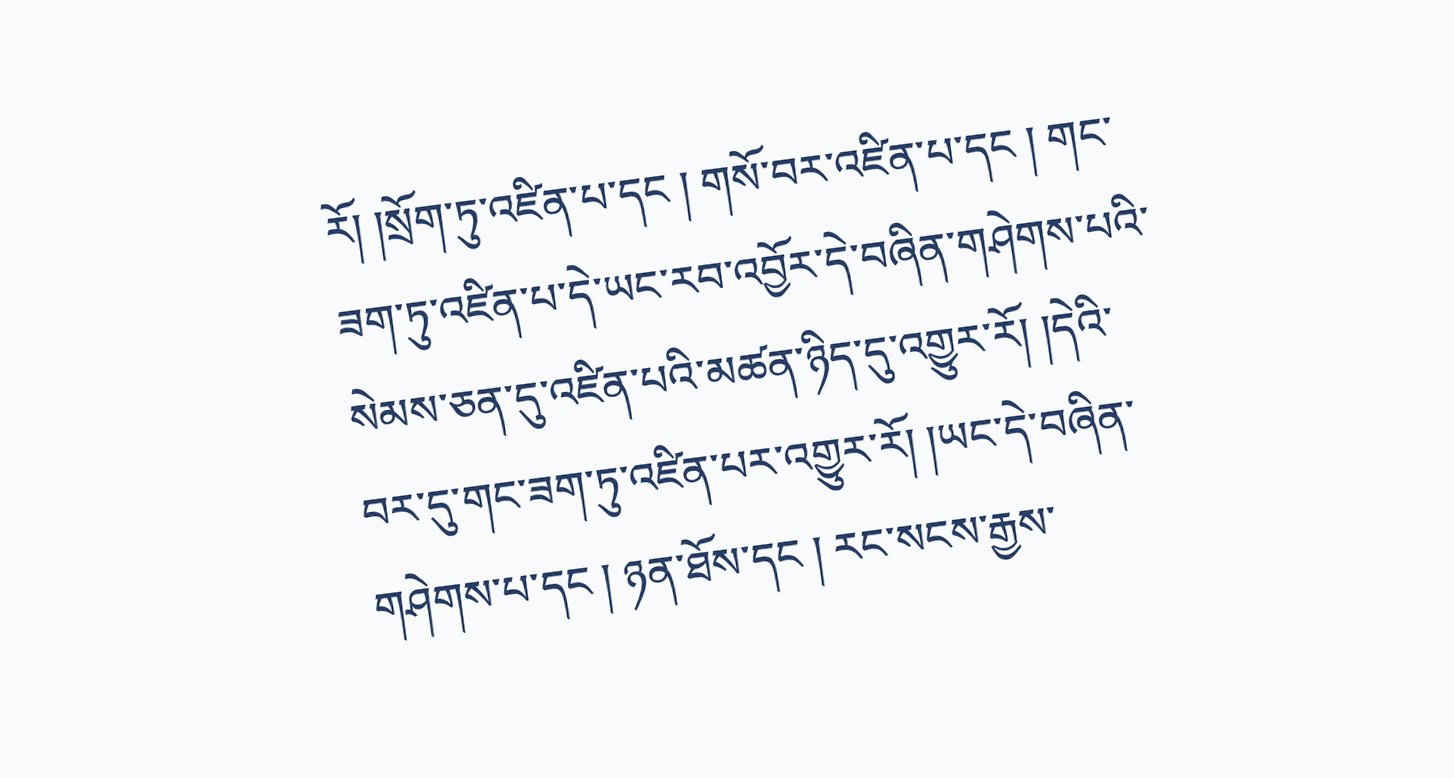རོ། །སྲོག་ཏུ་འཛིན་པ་དང ། གསོ་བར་འཛིན་པ་དང ། གང་ཟག་ཏུ་འཛིན་པ་དེ་ཡང་རབ་འབྱོར་དེ་བཞིན་གཤེགས་པའི་སེམས་ཅན་དུ་འཛིན་པའི་མཚན་ཉིད་དུ་འགྱུར་རོ། །དེའི་བར་དུ་གང་ཟག་ཏུ་འཛིན་པར་འགྱུར་རོ། །ཡང་དེ་བཞིན་གཤེགས་པ་དང ། ཉན་ཐོས་དང ། རང་སངས་རྒྱས་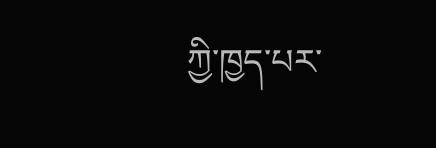ཀྱི་ཁྱད་པར་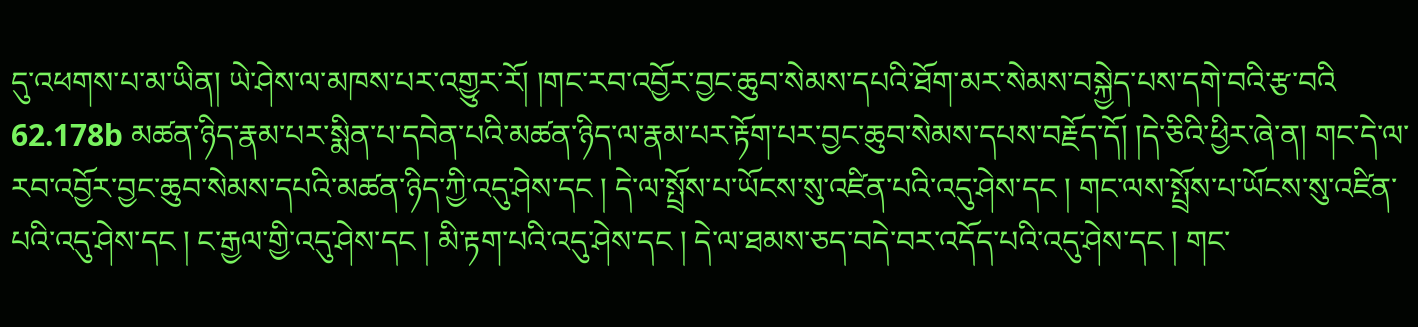དུ་འཕགས་པ་མ་ཡིན། ཡེ་ཤེས་ལ་མཁས་པར་འགྱུར་རོ། །གང་རབ་འབྱོར་བྱང་ཆུབ་སེམས་དཔའི་ཐོག་མར་སེམས་བསྐྱེད་པས་དགེ་བའི་རྩ་བའི 62.178b མཚན་ཉིད་རྣམ་པར་སྨིན་པ་དབེན་པའི་མཚན་ཉིད་ལ་རྣམ་པར་རྟོག་པར་བྱང་ཆུབ་སེམས་དཔས་བརྗོད་དོ། །དེ་ཅིའི་ཕྱིར་ཞེ་ན། གང་དེ་ལ་རབ་འབྱོར་བྱང་ཆུབ་སེམས་དཔའི་མཚན་ཉིད་ཀྱི་འདུ་ཤེས་དང ། དེ་ལ་སྤྲོས་པ་ཡོངས་སུ་འཛིན་པའི་འདུ་ཤེས་དང ། གང་ལས་སྤྲོས་པ་ཡོངས་སུ་འཛིན་པའི་འདུ་ཤེས་དང ། ང་རྒྱལ་གྱི་འདུ་ཤེས་དང ། མི་རྟག་པའི་འདུ་ཤེས་དང ། དེ་ལ་ཐམས་ཅད་བདེ་བར་འདོད་པའི་འདུ་ཤེས་དང ། གང་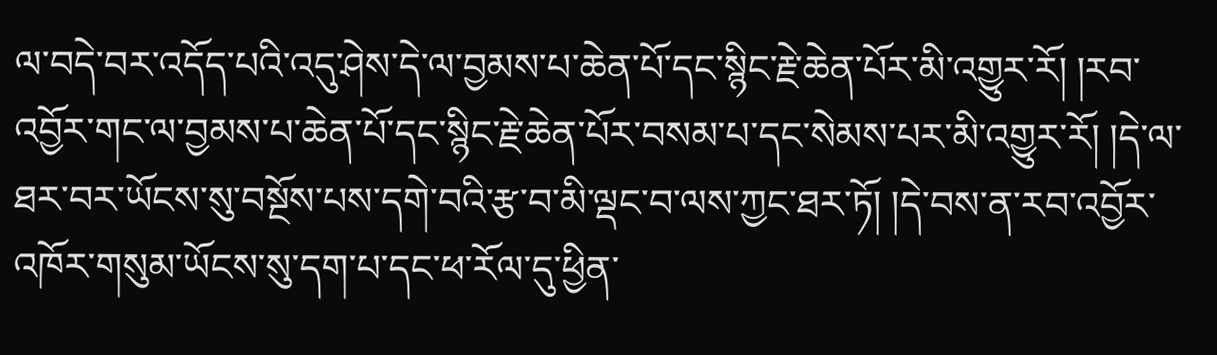ལ་བདེ་བར་འདོད་པའི་འདུ་ཤེས་དེ་ལ་བྱམས་པ་ཆེན་པོ་དང་སྙིང་རྗེ་ཆེན་པོར་མི་འགྱུར་རོ། །རབ་འབྱོར་གང་ལ་བྱམས་པ་ཆེན་པོ་དང་སྙིང་རྗེ་ཆེན་པོར་བསམ་པ་དང་སེམས་པར་མི་འགྱུར་རོ། །དེ་ལ་ཐར་བར་ཡོངས་སུ་བསྔོས་པས་དགེ་བའི་རྩ་བ་མི་ལྡང་བ་ལས་ཀྱང་ཐར་ཏོ། །དེ་བས་ན་རབ་འབྱོར་འཁོར་གསུམ་ཡོངས་སུ་དག་པ་དང་ཕ་རོལ་དུ་ཕྱིན་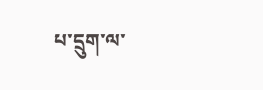པ་དྲུག་ལ་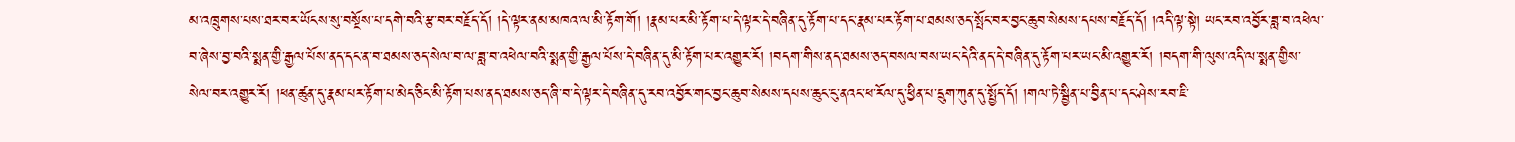མ་འཁྲུགས་པས་ཐར་བར་ཡོངས་སུ་བསྔོས་པ་དགེ་བའི་རྩ་བར་བརྗོད་དོ། །དེ་ལྟར་ནམ་མཁའ་ལ་མི་རྟོག་གོ། །རྣམ་པར་མི་རྟོག་པ་དེ་ལྟར་དེ་བཞིན་དུ་རྟོག་པ་དང་རྣམ་པར་རྟོག་པ་ཐམས་ཅད་སྤོང་བར་བྱང་ཆུབ་སེམས་དཔས་བརྗོད་དོ། །འདི་ལྟ་སྟེ། ཡང་རབ་འབྱོར་ཟླ་བ་འཕེལ་བ་ཞེས་བྱ་བའི་སྨན་གྱི་རྒྱལ་པོས་ནད་དང་ན་བ་ཐམས་ཅད་སེལ་བ་ལ་ཟླ་བ་འཕེལ་བའི་སྨན་གྱི་རྒྱལ་པོས་དེ་བཞིན་དུ་མི་རྟོག་པར་འགྱུར་རོ། །བདག་གིས་ནད་ཐམས་ཅད་བསལ་བས་ཡང་དེའི་ནད་དེ་བཞིན་དུ་རྟོག་པར་ཡང་མི་འགྱུར་རོ། །བདག་གི་ལུས་འདི་ལ་སྨན་གྱིས་སེལ་བར་འགྱུར་རོ། །ཕན་ཚུན་དུ་རྣམ་པར་རྟོག་པ་མེད་ཅིང་མི་རྟོག་པས་ནད་ཐམས་ཅད་ཞི་བ་དེ་ལྟར་དེ་བཞིན་དུ་རབ་འབྱོར་གང་བྱང་ཆུབ་སེམས་དཔས་ཆུང་ངུ་ནའང་ཕ་རོལ་དུ་ཕྱིན་པ་དྲུག་ཀུན་དུ་སྤྱོད་དོ། །གལ་ཏེ་སྦྱིན་པ་བྱིན་པ་དང་ཤེས་རབ་ཇི་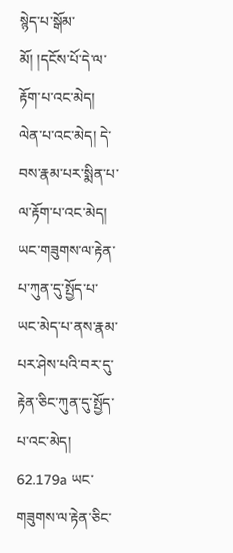སྙེད་པ་སྒོམ་མོ། །དངོས་པོ་དེ་ལ་རྟོག་པ་འང་མེད། ལེན་པ་འང་མེད། དེ་བས་རྣམ་པར་སྨིན་པ་ལ་རྟོག་པ་འང་མེད། ཡང་གཟུགས་ལ་རྟེན་པ་ཀུན་དུ་སྤྱོད་པ་ཡང་མེད་པ་ནས་རྣམ་པར་ཤེས་པའི་བར་དུ་རྟེན་ཅིང་ཀུན་དུ་སྤྱོད་པ་འང་མེད། 62.179a ཡང་གཟུགས་ལ་རྟེན་ཅིང་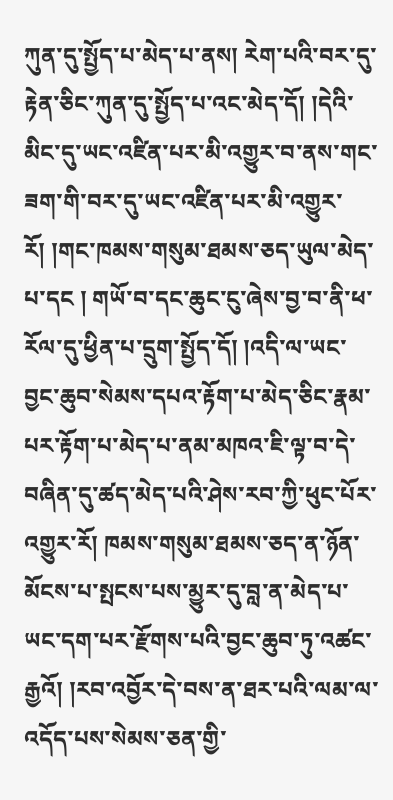ཀུན་དུ་སྤྱོད་པ་མེད་པ་ནས། རེག་པའི་བར་དུ་རྟེན་ཅིང་ཀུན་དུ་སྤྱོད་པ་འང་མེད་དོ། །དེའི་མིང་དུ་ཡང་འཛིན་པར་མི་འགྱུར་བ་ནས་གང་ཟག་གི་བར་དུ་ཡང་འཛིན་པར་མི་འགྱུར་རོ། །གང་ཁམས་གསུམ་ཐམས་ཅད་ཡུལ་མེད་པ་དང ། གཡོ་བ་དང་ཆུང་ངུ་ཞེས་བྱ་བ་ནི་ཕ་རོལ་དུ་ཕྱིན་པ་དྲུག་སྤྱོད་དོ། །འདི་ལ་ཡང་བྱང་ཆུབ་སེམས་དཔའ་རྟོག་པ་མེད་ཅིང་རྣམ་པར་རྟོག་པ་མེད་པ་ནམ་མཁའ་ཇི་ལྟ་བ་དེ་བཞིན་དུ་ཚད་མེད་པའི་ཤེས་རབ་ཀྱི་ཕུང་པོར་འགྱུར་རོ། ཁམས་གསུམ་ཐམས་ཅད་ན་ཉོན་མོངས་པ་སྤངས་པས་མྱུར་དུ་བླ་ན་མེད་པ་ཡང་དག་པར་རྫོགས་པའི་བྱང་ཆུབ་ཏུ་འཚང་རྒྱའོ། །རབ་འབྱོར་དེ་བས་ན་ཐར་པའི་ལམ་ལ་འདོད་པས་སེམས་ཅན་གྱི་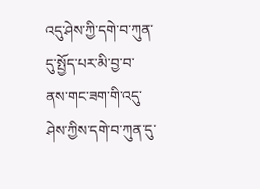འདུ་ཤེས་ཀྱི་དགེ་བ་ཀུན་དུ་སྤྱོད་པར་མི་བྱ་བ་ནས་གང་ཟག་གི་འདུ་ཤེས་ཀྱིས་དགེ་བ་ཀུན་དུ་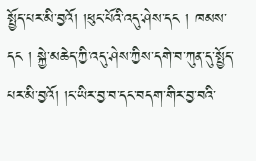སྤྱོད་པར་མི་བྱའོ། །ཕུང་པོའི་འདུ་ཤེས་དང ། ཁམས་དང ། སྐྱེ་མཆེད་ཀྱི་འདུ་ཤེས་ཀྱིས་དགེ་བ་ཀུན་དུ་སྤྱོད་པར་མི་བྱའོ། །ང་ཡིར་བྱ་བ་དང་བདག་གིར་བྱ་བའི་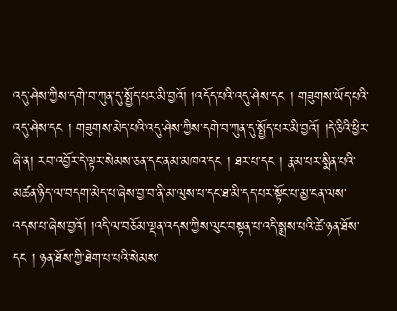འདུ་ཤེས་ཀྱིས་དགེ་བ་ཀུན་དུ་སྤྱོད་པར་མི་བྱའོ། །འདོད་པའི་འདུ་ཤེས་དང ། གཟུགས་ཡོད་པའི་འདུ་ཤེས་དང ། གཟུགས་མེད་པའི་འདུ་ཤེས་ཀྱིས་དགེ་བ་ཀུན་དུ་སྤྱོད་པར་མི་བྱའོ། །དེ་ཅིའི་ཕྱིར་ཞེ་ན། རབ་འབྱོར་དེ་ལྟར་སེམས་ཅན་དང་ནམ་མཁའ་དང ། ཐར་པ་དང ། རྣམ་པར་སྨིན་པའི་མཚན་ཉིད་ལ་བདག་མེད་པ་ཞེས་བྱ་བ་ནི་མ་ལུས་པ་དང་ཐ་མི་དད་པར་སྟོང་པ་མྱ་ངན་ལས་འདས་པ་ཞེས་བྱའོ། །འདི་ལ་བཅོམ་ལྡན་འདས་ཀྱིས་ལུང་བསྟན་པ་འདི་སྨྲས་པའི་ཚེ་ཉན་ཐོས་དང ། ཉན་ཐོས་ཀྱི་ཐེག་པ་པའི་སེམས་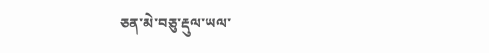ཅན་མེ་བཅུ་རྡུལ་ཡལ་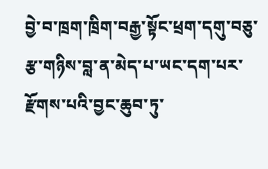བྱེ་བ་ཁྲག་ཁྲིག་བརྒྱ་སྟོང་ཕྲག་དགུ་བཅུ་རྩ་གཉིས་བླ་ན་མེད་པ་ཡང་དག་པར་རྫོགས་པའི་བྱང་ཆུབ་ཏུ་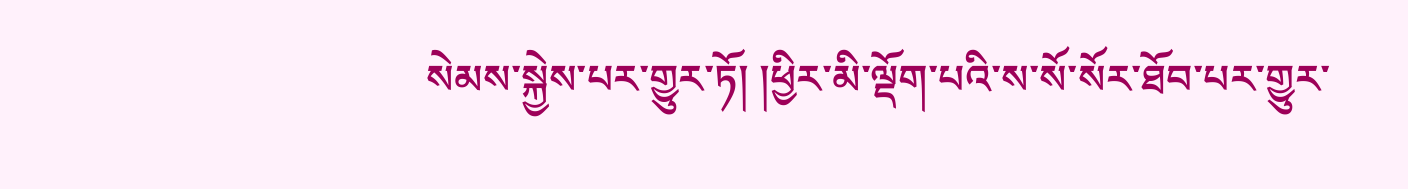སེམས་སྐྱེས་པར་གྱུར་ཏོ། །ཕྱིར་མི་ལྡོག་པའི་ས་སོ་སོར་ཐོབ་པར་གྱུར་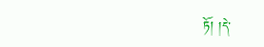ཏོ། །དེ་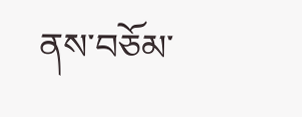ནས་བཅོམ་